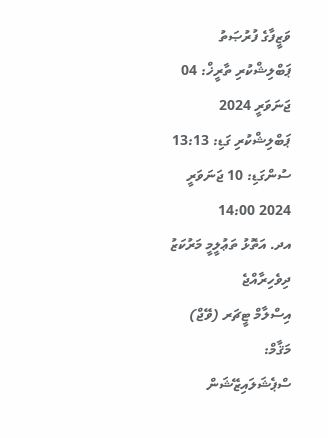ވަޒީފާގެ ފުރުޞަތު
ޕަބްލިޝްކުރި ތާރީޚް: 04 ޖަނަވަރީ 2024
ޕަބްލިޝްކުރި ގަޑި: 13:13
ސުންގަޑި: 10 ޖަނަވަރީ 2024 14:00
އދ. އަތޮޅު ތަޢުލީމީ މަރުކަޒު
ދިވެހިރާއްޖެ
އިސްލާމް ޓީޗަރ (ވޭޖް)
މަޤާމް:
ސްޕެޝަލައިޒޭޝަން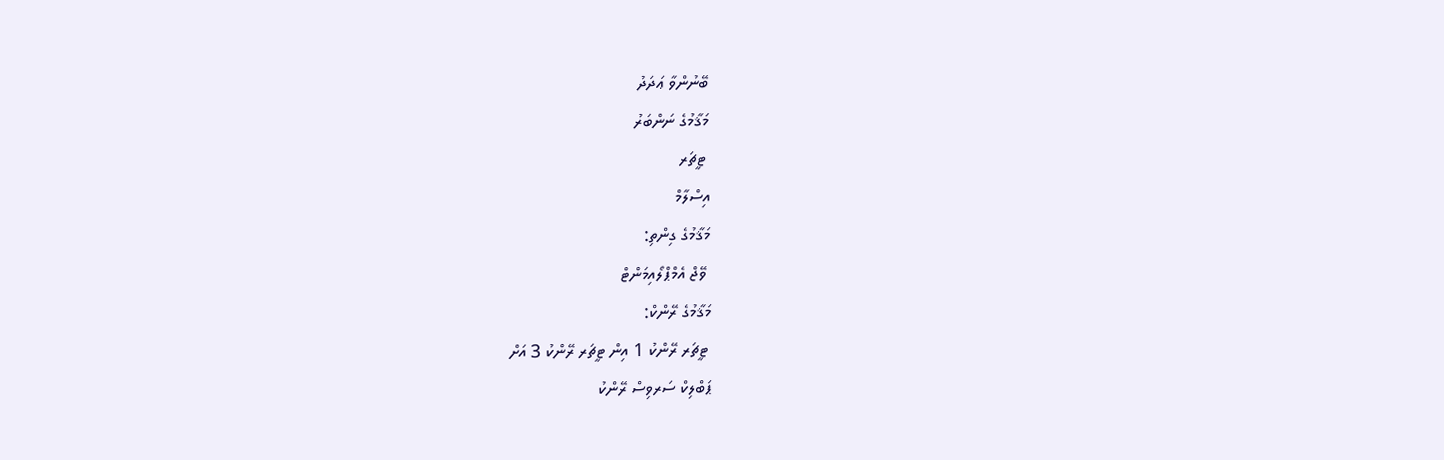ބޭނުންވާ ޢަދަދު
މަޤާމުގެ ނަންބަރު
 ޓީޗަރ
އިސްލާމް
މަޤާމުގެ ގިންތި:
 ވޭޖް އެމްޕްލޯއިމަންޓް
މަޤާމުގެ ރޭންކް:
 ޓީޗަރ ރޭންކު 1 އިން ޓީޗަރ ރޭންކު 3 އަށް
ޕަބްލިކް ސަރވިސް ރޭންކު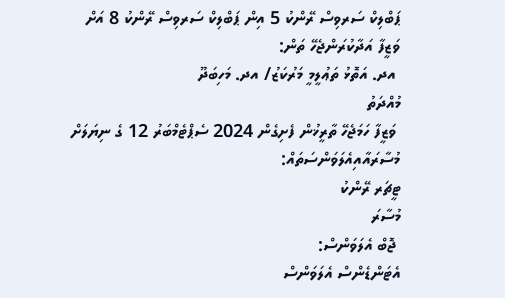ޕަބްލިކް ސަރވިސް ރޭންކު 5 އިން ޕަބްލިކް ސަރވިސް ރޭންކު 8 އަށް
ވަޒީފާ އަދާކުރަންޖެހޭ ތަން:
 އދ. އަތޮޅު ތަޢުލީމީ މަރުކަޒު/ އދ. މަހިބަދޫ
މުއްދަތު
 ވަޒީފާ ހަމަޖެހޭ ތާރީޚުން ފެށިގެން 2024 ސެޕްޓެމްބަރު 12 ގެ ނިޔަލަށް
މުސާރައާއިއެލަވަންސަތައް:
ޓީޗަރ ރޭންކު
މުސާރަ
 ޖޮބް އެލަވަންސް:
އެޓަންޑެންސް އެލަވަންސް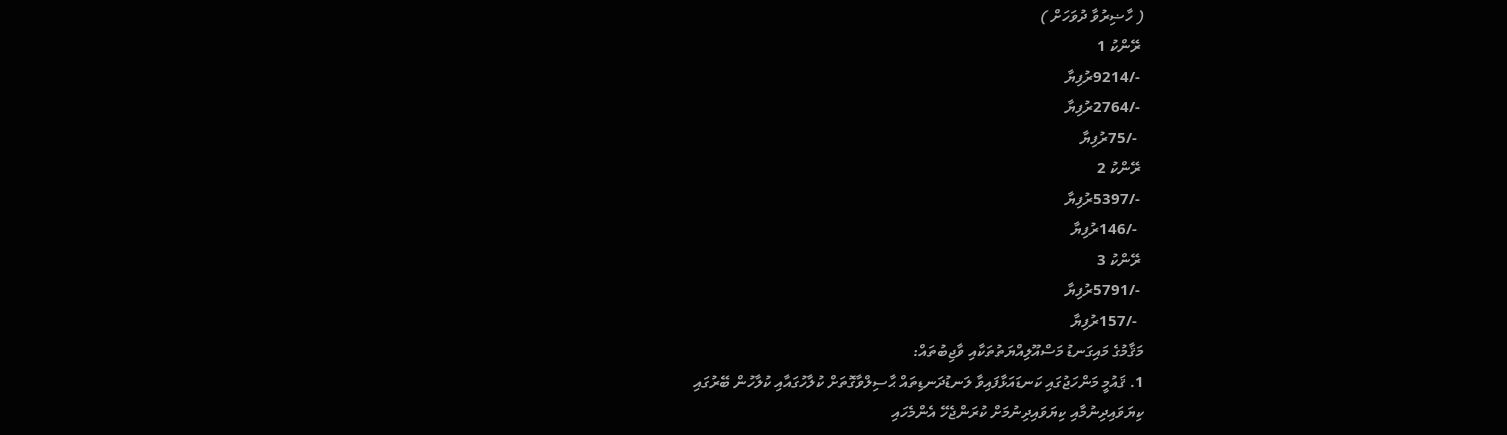( ހާޟިރުވާ ދުވަހަށް )
 ރޭންކު 1
 -/9214ރުފިޔާ
 -/2764ރުފިޔާ
  -/75ރުފިޔާ
 ރޭންކު 2
 -/5397ރުފިޔާ
  -/146ރުފިޔާ
 ރޭންކު 3
 -/5791ރުފިޔާ
  -/157ރުފިޔާ
މަޤާމުގެ މައިގަނޑު މަސްއޫލިއްޔަތުތަކާއި ވާޖިބުތައް:
1. ޤައުމީ މަންހަޖުގައި ކަނޑައަޅާފައިވާ ލަނޑުދަނޑިތައް ޙާސިލްވާގޮތަށް ކުލާހުގައާއި ކުލާހުން ބޭރުގައި
ކިޔަވައިދިނުމާއި ކިޔަވައިދިނުމަށް ކުރަންޖެހޭ އެންމެހައި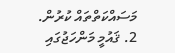މަސައްކަތްތައް ކުރުން.
2. ޤައުމީ މަންހަޖުގައި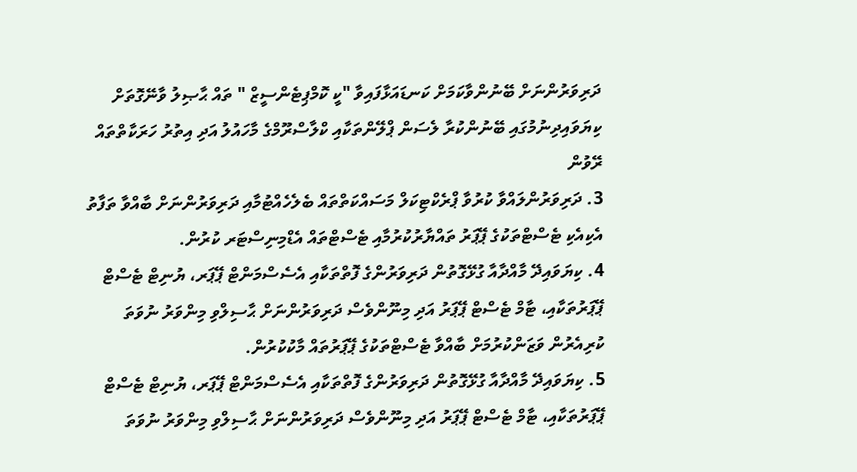ދަރިވަރުންނަށް ބޭނުންވާކަމަށް ކަނޑައަޅާފައިވާ "ކީ ކޮމްޕިޓެންސީޒް " ތައް ޙާޞިލު ވާނޭގޮތަށް ކިޔަވައިދިނުމުގައި ބޭނުންކުރާ ލެސަން ޕްލޭންތަކާއި ކްލާސްރޫމްގެ މާހައުލު އަދި އިތުރު ހަރަކާތްތައް ރޭވުން
3. ދަރިވަރުންލައްވާ ކުރުވާ ޕްރެކްޓިކަލް މަސައްކަތްތައް ބެލެހެއްޓުމާއި ދަރިވަރުންނަށް ބާއްވާ ތަފާތު އެކިއެކި ޓެސްޓްތަކުގެ ޕޭޕަރު ތައްޔާރުކުރުމާއި ޓެސްޓްތައް އެޑްމިނިސްޓަރ ކުރުން.
4. ކިޔަވައިދޭ މާއްދާއާ ގުޅޭގޮތުން ދަރިވަރުންގެ ފޮތްތަކާއި އެސެސްމަންޓް ޕޭޕަރ، ޔުނިޓް ޓެސްޓް ޕޭޕަރުތަކާއި، ޓާމް ޓެސްޓް ޕޭޕަރު އަދި މިނޫންވެސް ދަރިވަރުންނަށް ޙާސިލްވި މިންވަރު ނުވަތަ ކުރިއެރުން ވަޒަންކުރުމަށް ބާއްވާ ޓެސްޓްތަކުގެ ޕޭޕަރުތައް މާކުކުރުން.
5. ކިޔަވައިދޭ މާއްދާއާ ގުޅޭގޮތުން ދަރިވަރުންގެ ފޮތްތަކާއި އެސެސްމަންޓް ޕޭޕަރ، ޔުނިޓް ޓެސްޓް ޕޭޕަރުތަކާއި، ޓާމް ޓެސްޓް ޕޭޕަރު އަދި މިނޫންވެސް ދަރިވަރުންނަށް ޙާސިލްވި މިންވަރު ނުވަތަ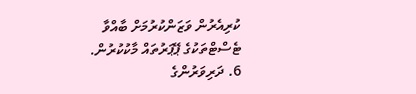ކުރިއެރުން ވަޒަންކުރުމަށް ބާއްވާ ޓެސްޓްތަކުގެ ޕޭޕަރުތައް މާކުކުރުން.
6. ދަރިވަރުންގެ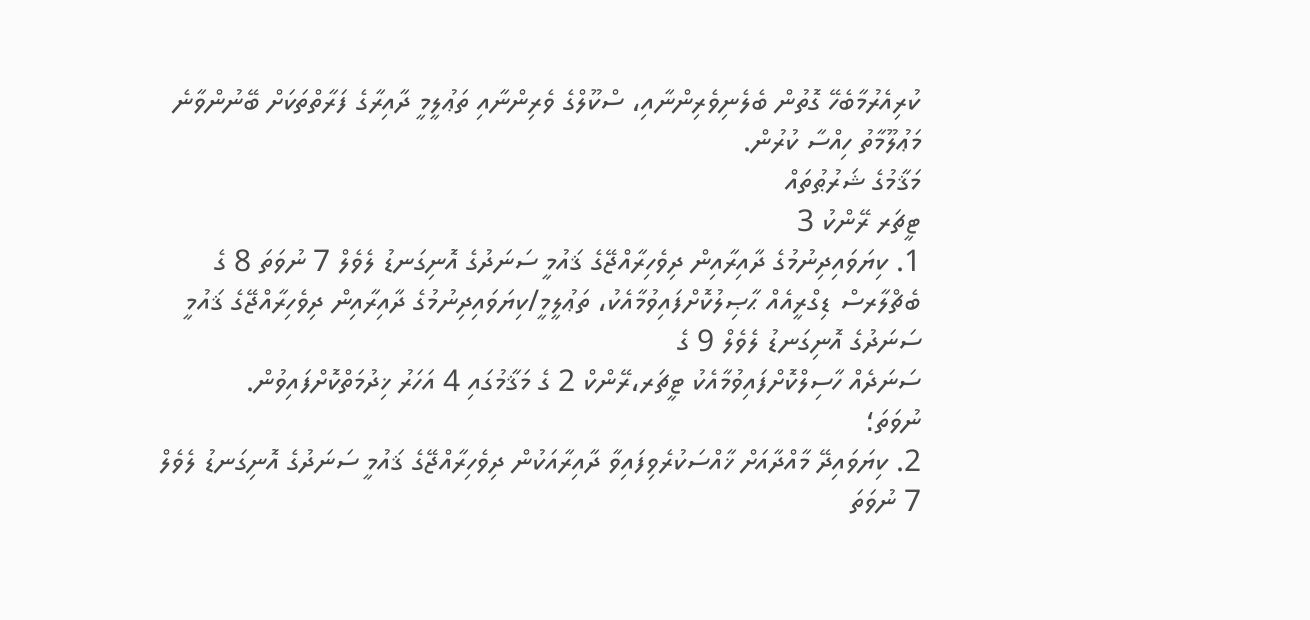ކުރިއެރުމާބެހޭ ގޮތުން ބެލެނިވެރިންނާއި، ސްކޫލްގެ ވެރިންނާއި ތަޢުލީމީ ދާއިރާގެ ފަރާތްތަކަށް ބޭނުންވާނެ މަޢުލޫމާތު ހިއްސާ ކުރުން.
މަޤާމުގެ ޝަރުޠުތައް
ޓީޗަރ ރޭންކު 3
1. ކިޔަވައިދިނުމުގެ ދާއިރާއިން ދިވެހިރާއްޖޭގެ ޤައުމީ ސަނަދުގެ އޮނިގަނޑު ލެވެލް 7 ނުވަތަ 8 ގެ ބެޗްލާރސް ޑިގްރީއެއް ޙާޞިލުކޮށްފައިވުމާއެކު، ތަޢުލީމީ/ކިޔަވައިދިނުމުގެ ދާއިރާއިން ދިވެހިރާއްޖޭގެ ޤައުމީ ސަނަދުގެ އޮނިގަނޑު ލެވެލް 9 ގެ
ސަނަދެއް ހާސިލްކޮށްފައިވުމާއެކު ޓީޗަރ،ރޭންކް 2 ގެ މަޤާމުގައި 4 އަހަރު ޚިދުމަތްކޮށްފައިވުން.
ނުވަތަ؛
2. ކިޔަވައިދޭ މާއްދާއަށް ޚާއްސަކުރެވިފައިވާ ދާއިރާއަކުން ދިވެހިރާއްޖޭގެ ޤައުމީ ސަނަދުގެ އޮނިގަނޑު ލެވެލް 7 ނުވަތަ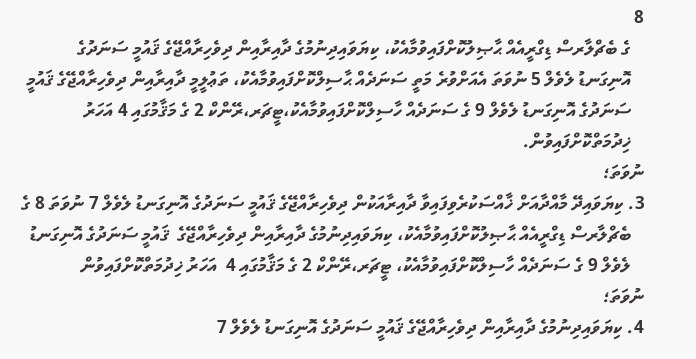8
   ގެ ބެޗްލާރސް ޑިގްރީއެއް ޙާޞިލުކޮށްފައިވުމާއެކު، ކިޔަވައިދިނުމުގެ ދާއިރާއިން ދިވެހިރާއްޖޭގެ ޤައުމީ ސަނަދުގެ
   އޮނިގަނޑު ލެވެލް 5 ނުވަތަ އެއަށްވުރެ މަތީ ސަނަދެއް ޙާސިލްކޮށްފައިވުމާއެކު، ތަޢުލީމީ ދާއިރާއިން ދިވެހިރާއްޖޭގެ ޤައުމީ
   ސަނަދުގެ އޮނިގަނޑު ލެވެލް 9 ގެ ސަނަދެއް ހާސިލްކޮށްފައިވުމާއެކު،ޓީޗަރ،ރޭންކް 2 ގެ މަޤާމުގައި 4 އަހަރު
   ޚިދުމަތްކޮށްފައިވުން.
ނުވަތަ؛
3. ކިޔަވައިދޭ މާއްދާއަށް ޚާއްސަކުރެވިފައިވާ ދާއިރާއަކުން ދިވެހިރާއްޖޭގެ ޤައުމީ ސަނަދުގެ އޮނިގަނޑު ލެވެލް 7 ނުވަތަ 8 ގެ
   ބެޗްލާރސް ޑިގްރީއެއް ޙާޞިލުކޮށްފައިވުމާއެކު، ކިޔަވައިދިނުމުގެ ދާއިރާއިން ދިވެހިރާއްޖޭގެ  ޤައުމީ ސަނަދުގެ އޮނިގަނޑު
   ލެވެލް 9 ގެ ސަނަދެއް ހާސިލްކޮށްފައިވުމާއެކު، ޓީޗަރ،ރޭންކް 2 ގެ މަޤާމުގައި 4  އަހަރު ޚިދުމަތްކޮށްފައިވުން
ނުވަތަ؛
4. ކިޔަވައިދިނުމުގެ ދާއިރާއިން ދިވެހިރާއްޖޭގެ ޤައުމީ ސަނަދުގެ އޮނިގަނޑު ލެވެލް 7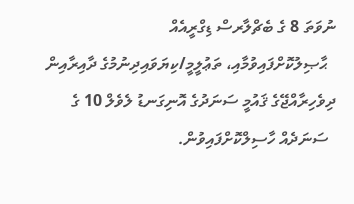ނުވަތަ 8 ގެ ބެޗްލާރސް ޑިގްރީއެއް
  ޙާޞިލުކޮށްފައިވުމާއި، ތަޢުލީމީ/ކިޔަވައިދިނުމުގެ ދާއިރާއިން ދިވެހިރާއްޖޭގެ ޤައުމީ ސަނަދުގެ އޮނިގަނޑު ލެވެލް 10 ގެ
  ސަނަދެއް ހާސިލްކޮށްފައިވުން.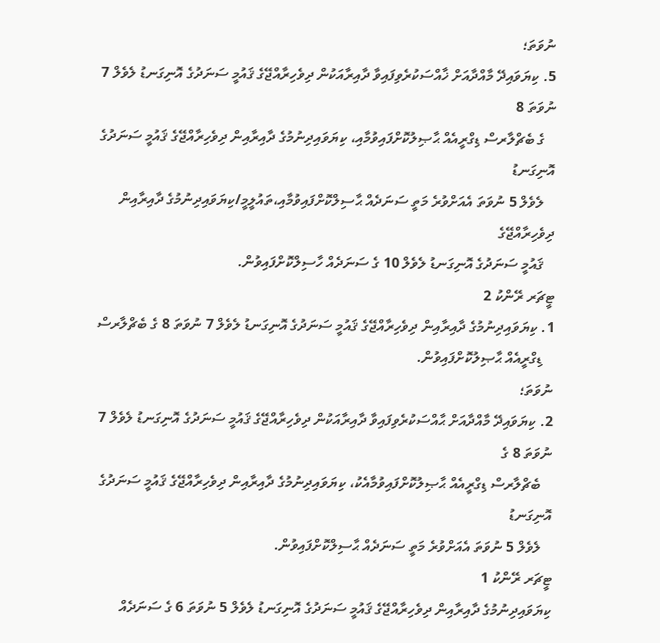ނުވަތަ؛
5. ކިޔަވައިދޭ މާއްދާއަށް ޚާއްސަކުރެވިފައިވާ ދާއިރާއަކުން ދިވެހިރާއްޖޭގެ ޤައުމީ ސަނަދުގެ އޮނިގަނޑު ލެވެލް 7 ނުވަތަ 8
   ގެ ބެޗްލާރސް ޑިގްރީއެއް ޙާޞިލުކޮށްފައިވުމާއި، ކިޔަވައިދިނުމުގެ ދާއިރާއިން ދިވެހިރާއްޖޭގެ ޤައުމީ ސަނަދުގެ އޮނިގަނޑު
   ލެވެލް 5 ނުވަތަ އެއަށްވުރެ މަތީ ސަނަދެއް ޙާސިލްކޮށްފައިވުމާއި،ތައުލީމީ/ކިޔަވައިދިނުމުގެ ދާއިރާއިން ދިވެހިރާއްޖޭގެ
   ޤައުމީ ސަނަދުގެ އޮނިގަނޑު ލެވެލް 10 ގެ ސަނަދެއް ހާސިލްކޮށްފައިވުން.
ޓީޗަރ ރޭންކު 2
1. ކިޔަވައިދިނުމުގެ ދާއިރާއިން ދިވެހިރާއްޖޭގެ ޤައުމީ ސަނަދުގެ އޮނިގަނޑު ލެވެލް 7 ނުވަތަ 8 ގެ ބެޗްލާރސް
   ޑިގްރީއެއް ޙާޞިލުކޮށްފައިވުން.
ނުވަތަ؛
2. ކިޔަވައިދޭ މާއްދާއަށް ޙާއްސަކުރެވިފައިވާ ދާއިރާއަކުން ދިވެހިރާއްޖޭގެ ޤައުމީ ސަނަދުގެ އޮނިގަނޑު ލެވެލް 7 ނުވަތަ 8 ގެ
   ބެޗްލާރސް ޑިގްރީއެއް ޙާޞިލުކޮށްފައިވުމާއެކު، ކިޔަވައިދިނުމުގެ ދާއިރާއިން ދިވެހިރާއްޖޭގެ ޤައުމީ ސަނަދުގެ އޮނިގަނޑު
   ލެވެލް 5 ނުވަތަ އެއަށްވުރެ މަތީ ސަނަދެއް ޙާސިލްކޮށްފައިވުން.
ޓީޗަރ ރޭންކު 1
ކިޔަވައިދިނުމުގެ ދާއިރާއިން ދިވެހިރާއްޖޭގެ ޤައުމީ ސަނަދުގެ އޮނިގަނޑު ލެވެލް 5 ނުވަތަ 6 ގެ ސަނަދެއް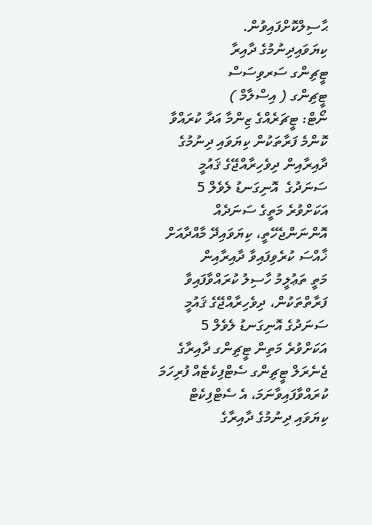ޙާސިލްކޮށްފައިވުން.
ކިޔަވައިދިނުމުގެ ދާއިރާ
ޓީޗިންގ ސަރވިސަސް
ޓީޗިންގ ( އިސްލާމް )
ނޯޓް: ޓީޗަރެއްގެ ޒިންމާ އަދާ ކުރައްވާ ކޮންމެ ފަރާތަކުން ކިޔަވައި ދިނުމުގެ ދާއިރާއިން ދިވެހިރާއްޖޭގެ ޤައުމީ ސަނަދުގެ  އޮނިގަނޑު ލެވެލް 5 އަކަށްވުރެ މަތީގެ ސަނަދެއް އޮންނަންޖެހޭތީ، ކިޔަވައިދޭ މާއްދާއަށް ޚާއްސަ ކުރެވިފައިވާ ދާއިރާއިން
މަތީ ތަޢުލީމު ހާސިލު ކުރައްވާފައިވާ ފަރާތްތަކުން، ދިވެހިރާއްޖޭގެ ޤައުމީ ސަނަދުގެ އޮނިގަނޑު ލެވެލް 5 އަކަށްވުރެ މަތިން ޓީޗިންގ ދާއިރާގެ ޖެނެރަލް ޓީޗިންގ ސެޓްފިކެޓެއް ފުރިހަމަ ކުރައްވާފައިވާނަމަ، އެ ސެޓްފިކެޓް ކިޔަވައި ދިނުމުގެ ދާއިރާގެ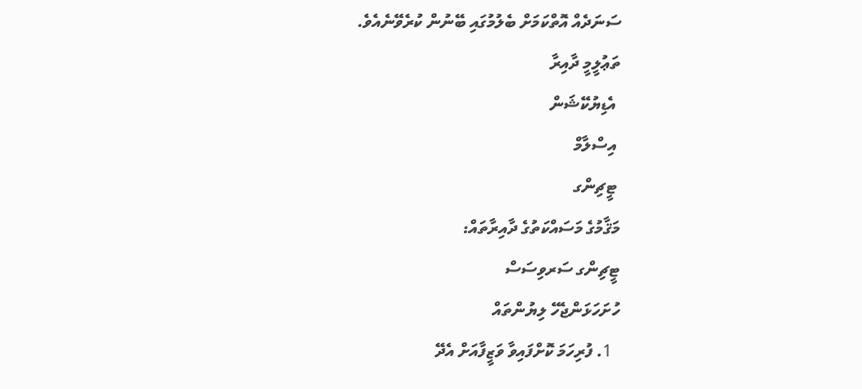ސަނަދެއް އޮތްކަމަށް ބެލުމުގައި ބޭނުން ކުރެވޭނެއެވެ.
ތަޢުލީމީ ދާއިރާ
 އެޑިޔުކޭޝަން
 އިސްލާމް
 ޓީޗިންގ
މަޤާމުގެ މަސައްކަތުގެ ދާއިރާތައް:
ޓީޗިންގ ސަރވިސަސް
ހުށަހަޅަންޖެހޭ ލިޔުންތައް
  1. ފުރިހަމަ ކޮށްފައިވާ ވަޒީފާއަށް އެދޭ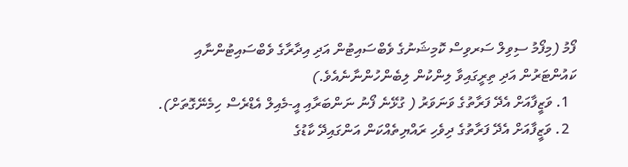ފޯމު (މިފޯމު ސިވިލް ސަރވިސް ކޮމިޝަނުގެ ވެބްސައިޓުން އަދި އިދާރާގެ ވެބްސައިޓުންނާއި ކައުންޓަރުން އަދި ތިރީގައިވާ ލިންކުން ލިބެންހުންނާނެއެވެ.)
  1. ވަޒީފާއަށް އެދޭ ފަރާތުގެ ވަނަވަރު ( ގުޅޭނެ ފޯނު ނަންބަރާއި އީ-މެއިލް އެޑްރެސް ހިމެނޭގޮތަށް).
  2. ވަޒީފާއަށް އެދޭ ފަރާތުގެ ދިވެހި ރައްޔިތެއްކަން އަންގައިދޭ ކާޑުގެ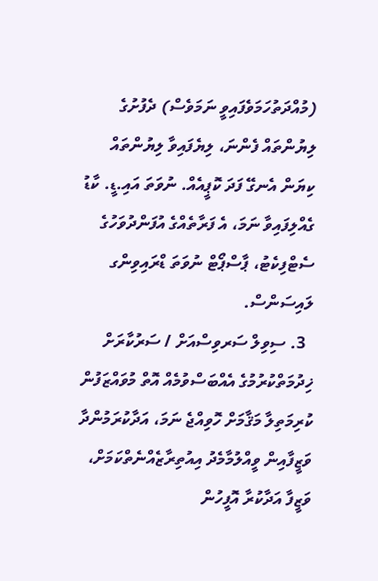(މުއްދަތުހަމަވެފައިވީ ނަމަވެސް) ދެފުށުގެ ލިޔުންތައް ފެންނަ، ލިޔެފައިވާ ލިޔުންތައް ކިޔަން އެނގޭ ފަދަ ކޮޕީއެއް. ނުވަތަ އައި.ޑީ. ކާޑު ގެއްލިފައިވާ ނަމަ، އެ ފަރާތެއްގެ އުފަންދުވަހުގެ ސެޓްފިކެޓު، ޕާސްޕޯޓް ނުވަތަ ޑްރައިވިންގ ލައިސަންސް.
  3. ސިވިލް ސަރވިސްއަށް / ސަރުކާރަށް ޚިދުމަތްކުރުމުގެ އެއްބަސްވުމެއް އޮތް މުވައްޒަފުން ކުރިމަތިލާ މަޤާމަށް ހޮވިއްޖެ ނަމަ، އަދާކުރަމުންދާ ވަޒީފާއިން ވީއްލުމާމެދު އިއުތިރާޒެއްނެތްކަމަށް، ވަޒީފާ އަދާކުރާ އޮފީހުން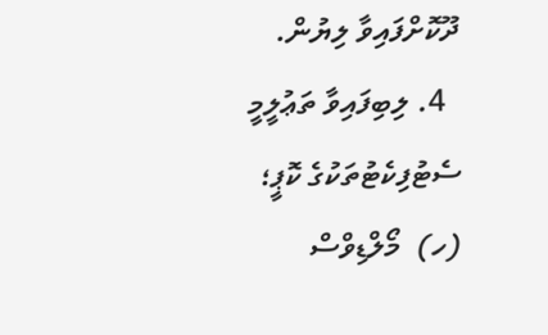ދޫކޮށްފައިވާ ލިޔުން.
  4. ލިބިފައިވާ ތަޢުލީމީ ސެޓުފިކެޓުތަކުގެ ކޮޕީ؛
(ހ)  މޯލްޑިވްސް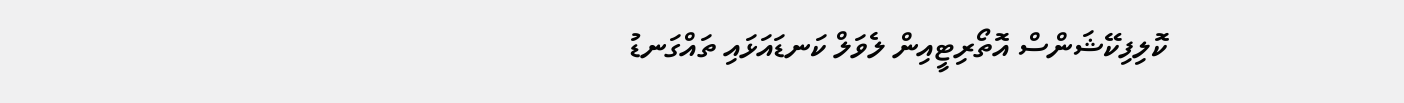ކޮލިފިކޭޝަންސް އޮތޯރިޓީއިން ލެވަލް ކަނޑައަޅައި ތައްގަނޑު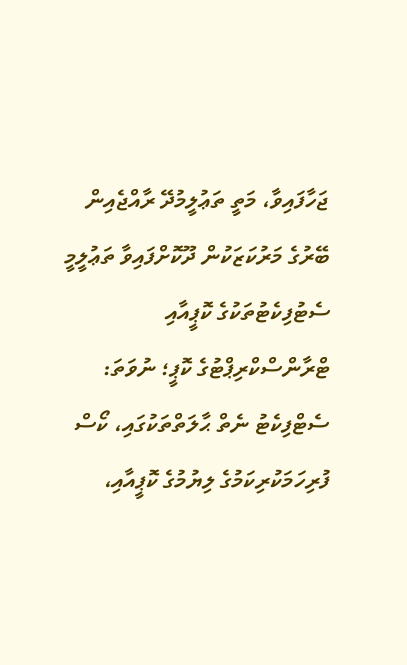ޖަހާފައިވާ، މަތީ ތަޢުލީމުދޭ ރާއްޖެއިން ބޭރުގެ މަރުކަޒަކުން ދޫކޮށްފައިވާ ތަޢުލީމީ ސެޓުފިކެޓުތަކުގެ ކޮޕީއާއި ޓްރާންސްކްރިޕްޓުގެ ކޮޕީ؛ ނުވަތަ: ސެޓްފިކެޓު ނެތް ޙާލަތްތަކުގައި، ކޯސް ފުރިހަމަކުރިކަމުގެ ލިޔުމުގެ ކޮޕީއާއި،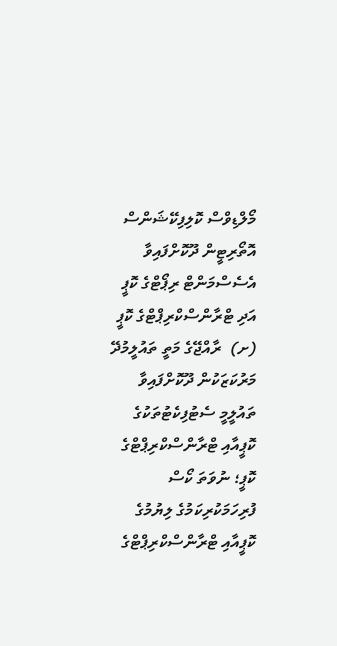މޯލްޑިވްސް ކޮލިފިކޭޝަންސް އޮތޯރިޓީން ދޫކޮށްފައިވާ އެސެސްމަންޓް ރިޕޯޓްގެ ކޮޕީ އަދި ޓްރާންސްކްރިޕްޓްގެ ކޮޕީ
(ށ)  ރާއްޖޭގެ މަތީ ތައުލީމުދޭ މަރުކަޒަކުން ދޫކޮށްފައިވާ ތައުލީމީ ސެޓުފިކެޓުތަކުގެ ކޮޕީއާއި ޓްރާންސްކްރިޕްޓްގެ ކޮޕީ؛ ނުވަތަ ކޯސް ފުރިހަމަކުރިކަމުގެ ލިޔުމުގެ ކޮޕީއާއި ޓްރާންސްކްރިޕްޓްގެ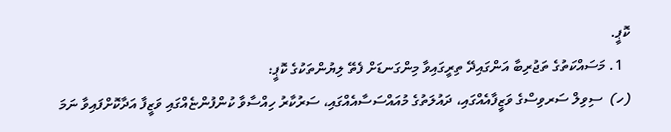ކޮޕީ.
  1. މަސައްކަތުގެ ތަޖުރިބާ އަންގައިދޭ ތިރީގައިވާ މިންގަނޑަށް ފެތޭ ލިޔުންތަކުގެ ކޮޕީ:
(ހ)  ސިވިލް ސަރވިސްގެ ވަޒީފާއެއްގައި، ދައުލަތުގެ މުއައްސަސާއެއްގައި، ސަރުކާރު ހިއްސާވާ ކުންފުންޏެއްގައި ވަޒީފާ އަދާކޮށްފައިވާ ނަމަ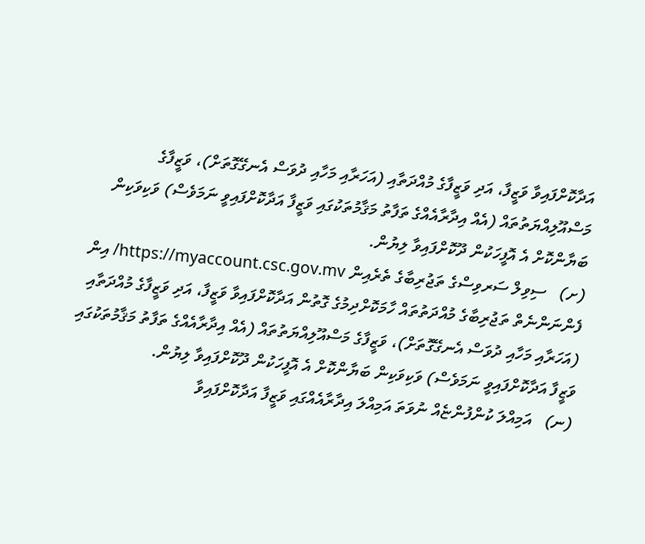އަދާކޮށްފައިވާ ވަޒީފާ، އަދި ވަޒީފާގެ މުއްދަތާއި (އަހަރާއި މަހާއި ދުވަސް އެނގޭގޮތަށް)، ވަޒީފާގެ މަސްއޫލިއްޔަތުތައް (އެއް އިދާރާއެއްގެ ތަފާތު މަޤާމުތަކުގައި ވަޒީފާ އަދާކޮށްފައިވީ ނަމަވެސް) ވަކިވަކިން ބަޔާންކޮށް އެ އޮފީހަކުން ދޫކޮށްފައިވާ ލިޔުން.
(ށ)   ސިވިލް ސަރވިސްގެ ތަޖުރިބާގެ ތެރެއިން https://myaccount.csc.gov.mv/ އިން ފެންނަންނެތް ތަޖުރިބާގެ މުއްދަތުތައް ހާމަކޮށްދިމުގެ ގޮތުން އަދާކޮށްފައިވާ ވަޒީފާ، އަދި ވަޒީފާގެ މުއްދަތާއި (އަހަރާއި މަހާއި ދުވަސް އެނގޭގޮތަށް)، ވަޒީފާގެ މަސްއޫލިއްޔަތުތައް (އެއް އިދާރާއެއްގެ ތަފާތު މަޤާމުތަކުގައި ވަޒީފާ އަދާކޮށްފައިވީ ނަމަވެސް) ވަކިވަކިން ބަޔާންކޮށް އެ އޮފީހަކުން ދޫކޮށްފައިވާ ލިޔުން.
(ނ)   އަމިއްލަ ކުންފުންޏެއް ނުވަތަ އަމިއްލަ އިދާރާއެއްގައި ވަޒީފާ އަދާކޮށްފައިވާ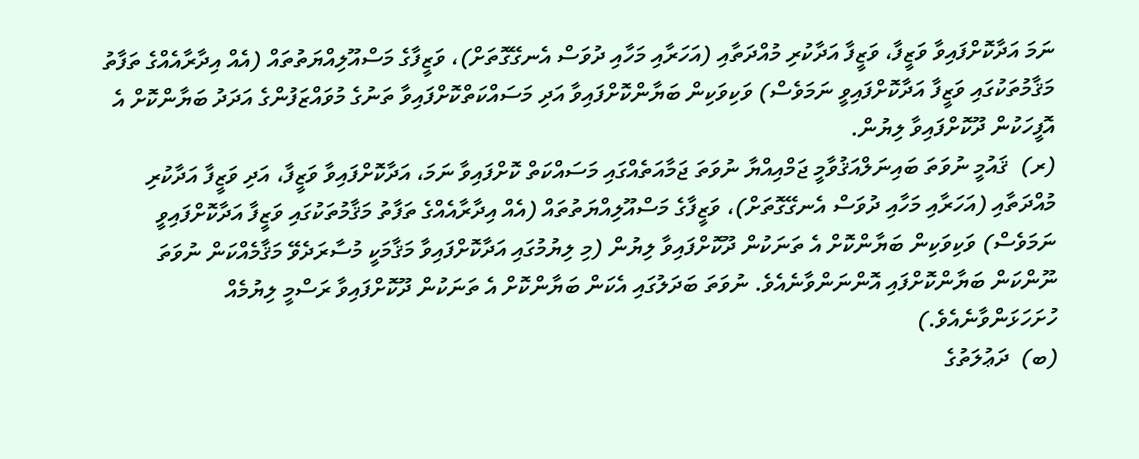ނަމަ އަދާކޮށްފައިވާ ވަޒީފާ، ވަޒީފާ އަދާކުރި މުއްދަތާއި (އަހަރާއި މަހާއި ދުވަސް އެނގޭގޮތަށް)، ވަޒީފާގެ މަސްއޫލިއްޔަތުތައް (އެއް އިދާރާއެއްގެ ތަފާތު މަޤާމުތަކުގައި ވަޒީފާ އަދާކޮށްފައިވީ ނަމަވެސް) ވަކިވަކިން ބަޔާންކޮށްފައިވާ އަދި މަސައްކަތްކޮށްފައިވާ ތަނުގެ މުވައްޒަފުންގެ އަދަދު ބަޔާންކޮށް އެ އޮފީހަކުން ދޫކޮށްފައިވާ ލިޔުން.
(ރ)  ޤައުމީ ނުވަތަ ބައިނަލްއަޤުވާމީ ޖަމްއިއްޔާ ނުވަތަ ޖަމާއަތެއްގައި މަސައްކަތް ކޮށްފައިވާ ނަމަ، އަދާކޮށްފައިވާ ވަޒީފާ، އަދި ވަޒީފާ އަދާކުރި މުއްދަތާއި (އަހަރާއި މަހާއި ދުވަސް އެނގޭގޮތަށް)، ވަޒީފާގެ މަސްއޫލިއްޔަތުތައް (އެއް އިދާރާއެއްގެ ތަފާތު މަޤާމުތަކުގައި ވަޒީފާ އަދާކޮށްފައިވީ ނަމަވެސް) ވަކިވަކިން ބަޔާންކޮށް އެ ތަނަކުން ދޫކޮށްފައިވާ ލިޔުން (މި ލިޔުމުގައި އަދާކޮށްފައިވާ މަޤާމަކީ މުސާރަދެވޭ މަޤާމެއްކަން ނުވަތަ ނޫންކަން ބަޔާންކޮށްފައި އޮންނަންވާނެއެވެ. ނުވަތަ ބަދަލުގައި އެކަން ބަޔާންކޮށް އެ ތަނަކުން ދޫކޮށްފައިވާ ރަސްމީ ލިޔުމެއް ހުށަހަޅަންވާނެއެވެ.)
(ބ)  ދަޢުލަތުގެ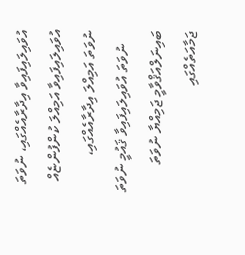އުވައިލައިފައިވާ އިދާރާއެއްގައި، ނުވަތަ އުވައިލައިފައިވާ އަމިއްލަ ކުންފުންޏެއް ނުވަތަ އަމިއްލަ އިދާރާއެއްގައި،
    ނުވަތަ އުވައިލައިފައިވާ ޤައުމީ ނުވަތަ ބައިނަލްއަޤްވާމީ ޖަމިއްޔާ ނުވަތަ ޖަމާއަތެއްގައި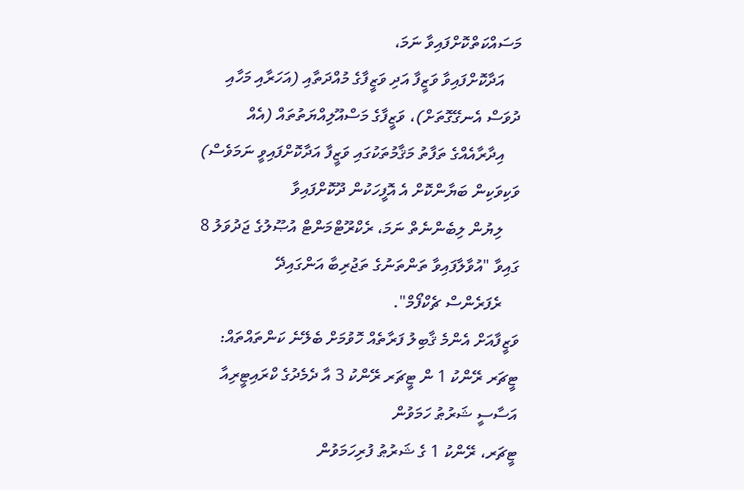މަސައްކަތްކޮށްފައިވާ ނަމަ،
    އަދާކޮށްފައިވާ ވަޒީފާ އަދި ވަޒީފާގެ މުއްދަތާއި (އަހަރާއި މަހާއި ދުވަސް އެނގޭގޮތަށް)، ވަޒީފާގެ މަސްއޫލިއްޔަތުތައް (އެއް
    އިދާރާއެއްގެ ތަފާތު މަޤާމުތަކުގައި ވަޒީފާ އަދާކޮށްފައިވީ ނަމަވެސް) ވަކިވަކިން ބަޔާންކޮށް އެ އޮފީހަކުން ދޫކޮށްފައިވާ
    ލިޔުން ލިބެންނެތް ނަމަ، ރެކްރޫޓްމަންޓް އުޞޫލުގެ ޖަދުވަލު 8 ގައިވާ "އުވާލާފައިވާ ތަންތަނުގެ ތަޖުރިބާ އަންގައިދޭ
    ރެފަރެންސް ޗެކްފޯމް".
ވަޒީފާއަށް އެންމެ ޤާބިލު ފަރާތެއް ހޮވުމަށް ބެލޭނެ ކަންތައްތައް:
ޓީޗަރ ރޭންކު 1 ން ޓީޗަރ ރޭންކު 3 އާ ދެމެދުގެ ކްރައިޓީރިއާ
އަސާސީ ޝަރުޠު ހަމަވުން
ޓީޗަރ، ރޭންކު 1 ގެ ޝަރުޠު ފުރިހަމަވުން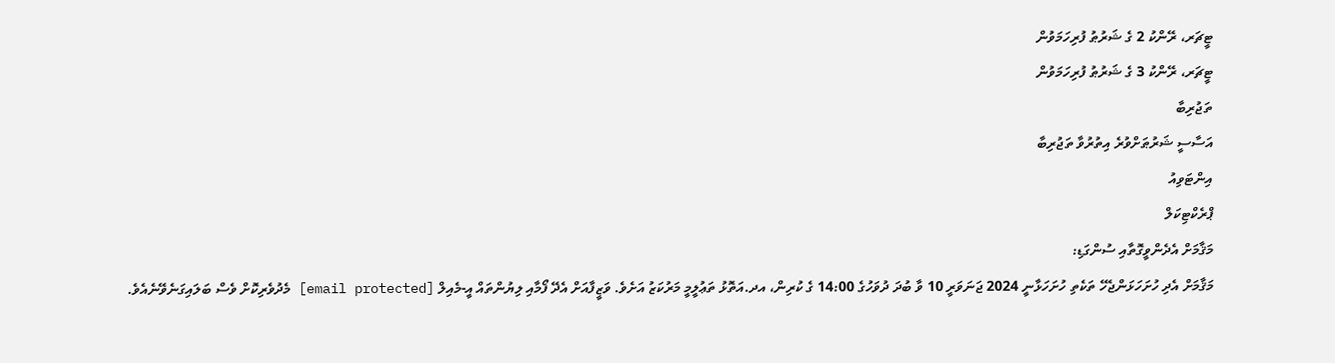ޓީޗަރ، ރޭންކު 2 ގެ ޝަރުޠު ފުރިހަމަވުން
ޓީޗަރ، ރޭންކު 3 ގެ ޝަރުޠު ފުރިހަމަވުން
ތަޖުރިބާ
އަސާސީ ޝަރުޠަށްވުރެ އިތުރުވާ ތަޖުރިބާ
އިންޓަވިއު
ޕްރެކްޓިކަލް
މަޤާމަށް އެދެންވީގޮތާއި ސުންގަޑި:
މަޤާމަށް އެދި ހުށަހަޅަންޖެހޭ ތަކެތި ހުށަހަޅާނީ 2024 ޖަނަވަރީ 10 ވާ ބުދަ ދުވަހުގެ 14:00 ގެ ކުރިން، އދ.އަތޮޅު ތަޢުލީމީ މަރުކަޒު އަށެވެ. ވަޒީފާއަށް އެދޭ ފޯމާއި ލިޔުންތައް އީ-މެއިލް [email protected] މެދުވެރިކޮށް ވެސް ބަލައިގަނެވޭނެއެވެ.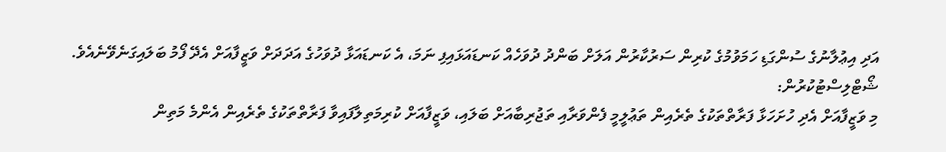އަދި އިޢުލާނުގެ ސުންގަޑި ހަމަވުމުގެ ކުރިން ސަރުކާރުން އަލަށް ބަންދު ދުވަހެއް ކަނޑައަޅައިފި ނަމަ، އެ ކަނޑައަޅާ ދުވަހުގެ އަދަދަށް ވަޒީފާއަށް އެދޭ ފޯމު ބަލައިގަނެވޭނެއެވެ.
ޝޯޓްލިސްޓުކުރުން:
މި ވަޒީފާއަށް އެދި ހުށަހަޅާ ފަރާތްތަކުގެ ތެރެއިން ތަޢުލީމީ ފެންވަރާއި ތަޖުރިބާއަށް ބަލައި، ވަޒީފާއަށް ކުރިމަތިލާފައިވާ ފަރާތްތަކުގެ ތެރެއިން އެންމެ މަތިން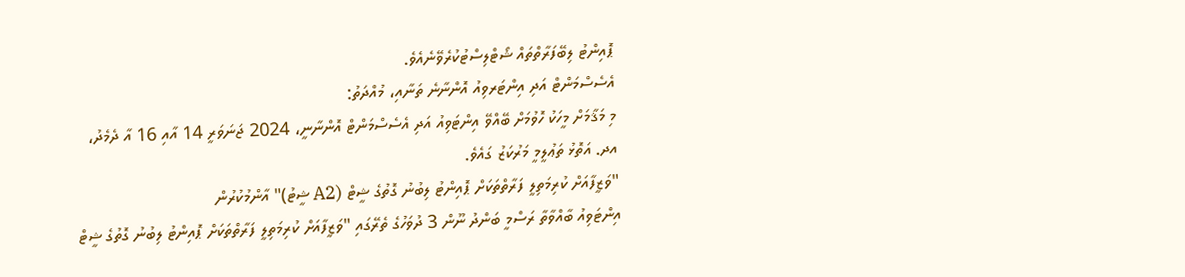ޕޮއިންޓު ލިބޭފަރާތްތައް ޝޯޓްލިސްޓުކުރެވޭނެއެވެ.
އެސެސްމަންޓް އަދި އިންޓަރވިއު އޮންނާނެ ތަނާއި، މުއްދަތު:
މި މަޤާމަށް މީހަކު ހޮވުމަށް ބޭއްވޭ އިންޓަވިއު އަދި އެސެސްމަންޓް އޮންނާނީ، 2024 ޖަނަވަރީ 14 އާއި 16 އާ ދެމެދު، އދ. އަތޮޅު ތަޢުލީމީ މަރުކަޒު ގައެވެ.
"ވަޒީފާއަށް ކުރިމަތިލީ ފަރާތްތަކަށް ޕޮއިންޓު ލިބުނު ގޮތުގެ ޝީޓް (A2 ޝީޓު)" އާންމުކުރުން
އިންޓަވިއު ބާއްވާތާ ރަސްމީ ބަންދު ނޫން 3 ދުވަހުގެ ތެރޭގައި "ވަޒީފާއަށް ކުރިމަތިލީ ފަރާތްތަކަށް ޕޮއިންޓު ލިބުނު ގޮތުގެ ޝީޓް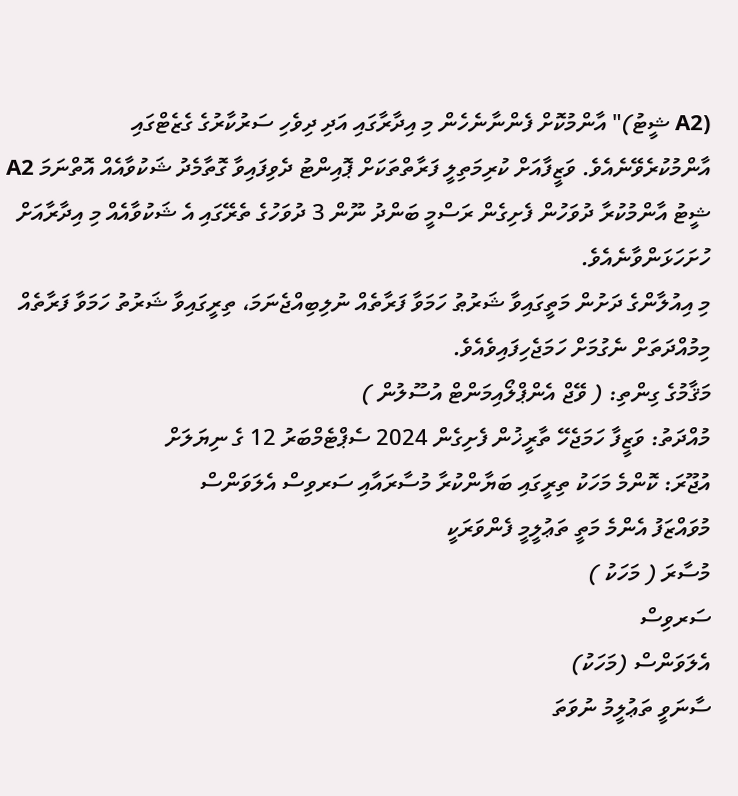(A2 ޝީޓު)" އާންމުކޮށް ފެންނާނެހެން މި އިދާރާގައި އަދި ދިވެހި ސަރުކާރުގެ ގެޒެޓްގައި އާންމުކުރެވޭނެއެވެ. ވަޒީފާއަށް ކުރިމަތިލީ ފަރާތްތަކަށް ޕޮއިންޓު ދެވިފައިވާ ގޮތާމެދު ޝަކުވާއެއް އޮތްނަމަ A2 ޝީޓު އާންމުކުރާ ދުވަހުން ފެށިގެން ރަސްމީ ބަންދު ނޫން 3 ދުވަހުގެ ތެރޭގައި އެ ޝަކުވާއެއް މި އިދާރާއަށް ހުށަހަޅަންވާނެއެވެ.
މި އިއުލާންގެ ދަށުން މަތީގައިވާ ޝަރުޠު ހަމަވާ ފަރާތެއް ނުލިބިއްޖެނަމަ، ތިރީގައިވާ ޝަރުތު ހަމަވާ ފަރާތެއް މިމުއްދަތަށް ނެގުމަށް ހަމަޖެހިފައިވެއެވެ.
މަޤާމުގެ ގިންތި: ( ވޭޖް އެންޕްލޯއިމަންޓް އުސޫލުން )
މުއްދަތު: ވަޒީފާ ހަމަޖެހޭ ތާރީޚުން ފެށިގެން 2024 ސެޕްޓެމްބަރު 12 ގެ ނިޔަލަށް
އުޖޫރަ: ކޮންމެ މަހަކު ތިރީގައި ބަޔާންކުރާ މުސާރައާއި ސަރވިސް އެލަވަންސް
މުވައްޒަފު އެންމެ މަތީ ތަޢުލީމީ ފެންވަރަކީ
މުސާރަ ( މަހަކު )
ސަރވިސް
އެލަވަންސް (މަހަކު)
ސާނަވީ ތަޢުލީމު ނުވަތަ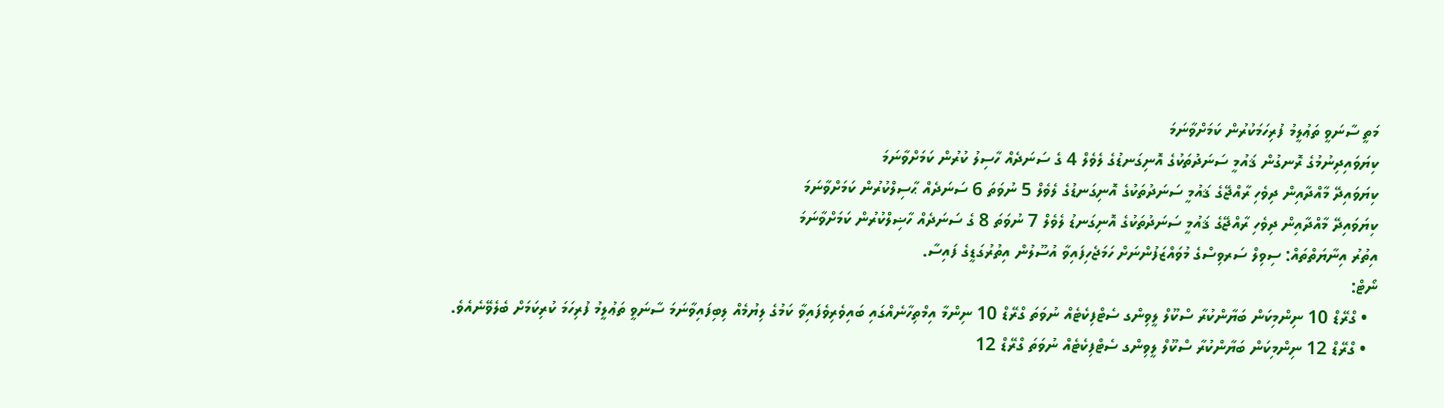މަތީ ސާނަވީ ތަޢުލީމު ފުރިހަމަކުރުން ކަމަށްވާނަމަ
ކިޔަވައިދިނުމުގެ ރޮނގުން ޤައުމީ ސަނަދުތަކުގެ އޮނިގަނޑުގެ ލެވެލް 4 ގެ ސަނަދެއް ހާސިލު ކުރުން ކަމަށްވާނަމަ
ކިޔަވައިދޭ މާއްދާއިން ދިވެހި ރާއްޖޭގެ ޤައުމީ ސަނަދުތަކުގެ އޮނިގަނޑުގެ ލެވެލް 5 ނުވަތަ 6 ސަނަދެއް ޙާސިލްކުރުން ކަމަށްވާނަމަ
ކިޔަވައިދޭ މާއްދާއިން ދިވެހި ރާއްޖޭގެ ޤައުމީ ސަނަދުތަކުގެ އޮނިގަނޑު ލެވެލް 7 ނުވަތަ 8 ގެ ސަނަދެއް ހާޟިލްކުރުން ކަމަށްވާނަމަ
އިތުރު އިނާޔަތްތައް: ސިވިލް ސަރވިސްގެ މުވައްޒަފުންނަށް ހަމަޖެހިފައިވާ އުސޫލުން އިތުރުގަޑީގެ ފައިސާ.
ނޯޓް:
  • ގްރޭޑް 10 ނިންމިކަން ބަޔާންކުރާ ސްކޫލް ލީވިންގ ސެޓްފިކެޓެއް ނުވަތަ ގްރޭޑް 10 ނިންމާ އިމްތިހާނެއްގައި ބައިވެރިވެފައިވާ ކަމުގެ ލިޔުމެއް ލިބިފައިވާނަމަ ސާނަވީ ތަޢުލީމު ފުރިހަމަ ކުރިކަމަށް ބެލެވޭނެއެވެ.
  • ގްރޭޑް 12 ނިންމިކަން ބަޔާންކުރާ ސްކޫލް ލީވިންގ ސެޓްފިކެޓެއް ނުވަތަ ގްރޭޑް 12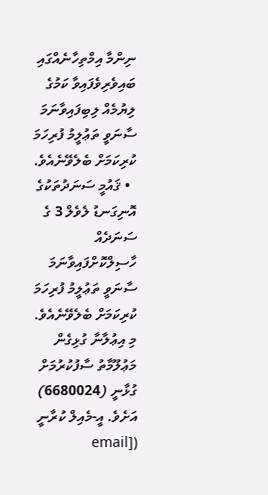ނިންމާ އިމްތިހާނެއްގައި ބައިވެރިވެފައިވާ ކަމުގެ ލިޔުމެއް ލިބިފައިވާނަމަ ސާނަވީ ތަޢުލީމު ފުރިހަމަ ކުރިކަމަށް ބެލެވޭނެއެވެ.
  • ޤައުމީ ސަނަދުތަކުގެ އޮނިގަނޑު ލެވެލް 3 ގެ ސަނަދެއް ހާސިލްކޮށްފައިވާނަމަ ސާނަވީ ތަޢުލީމު ފުރިހަމަ ކުރިކަމަށް ބެލެވޭނެއެވެ.
މި އިޢުލާނާ ގުޅިގެން މަޢުލޫމާތު ސާފުކުރުމަށް ގުޅާނީ (6680024) އަށެވެ. އީ-މެއިލް ކުރާނީ ([email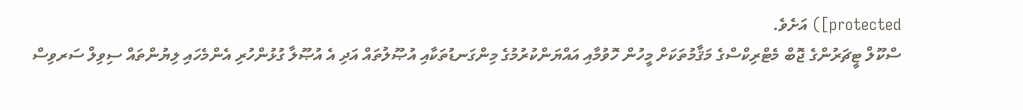protected]) އަށެވެ.
ސްކޫލް ޓީޗަރުންގެ ޖޮބް މެޓްރިކްސްގެ މަޤާމުތަކަށް މީހުން ހޮވުމާއި އައްޔަންކުރުމުގެ މިންގަނޑުތަކާއި އުޞޫލުތައް އަދި އެ އުޞޫލާ ގުޅުންހުރި އެންމެހައި ލިޔުންތައް ސިވިލް ސަރވިސް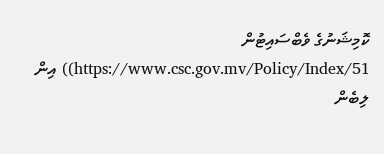ކޮމިޝަނުގެ ވެބްސައިޓުން https://www.csc.gov.mv/Policy/Index/51)) އިން ލިބެން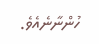ހުންނާނެއެވެ.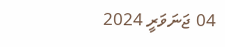04 ޖަނަވަރީ 2024